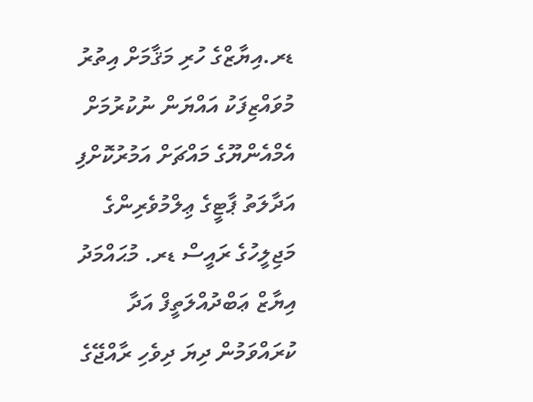ޑރ.އިޔާޒްގެ ހުރި މަޤާމަށް އިތުރު މުވައްޒިފަކު އައްޔަން ނުކުރުމަށް އެމްއެންޔޫގެ މައްޗަށް އަމުރުކޮށްފި
އަދާލަތު ޕާޓީގެ ޢިލްމުވެރިންގެ މަޖިލީހުގެ ރައީސް ޑރ. މުޙައްމަދު އިޔާޒް ޢަބްދުއްލަތީފް އަދާ ކުރައްވަމުން ދިޔަ ދިވެހި ރާއްޖޭގެ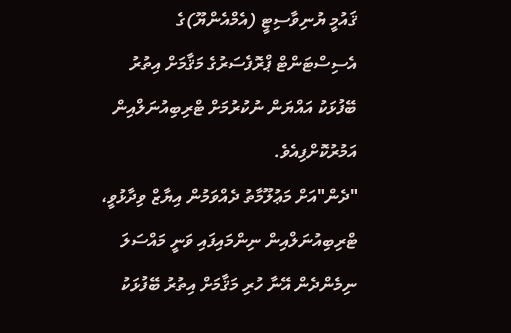ޤައުމީ ޔުނިވާސިޓީ (އެމްއެންޔޫ)ގެ އެސިސްޓަންޓް ޕްރޮފެސަރުގެ މަޤާމަށް އިތުރު ބޭފުޅަކު އައްޔަން ނުކުރުމަށް ޓްރިބިއުނަލްއިން އަމުރުކޮށްފިއެވެ.
"ދެން"އަށް މަޢުލޫމާތު ދެއްވަމުން އިޔާޒް ވިދާޅުވީ، ޓްރިބިއުނަލްއިން ނިންމައިފައި ވަނީ މައްސަލަ ނިމެންދެން އޭނާ ހުރި މަޤާމަށް އިތުރު ބޭފުޅަކު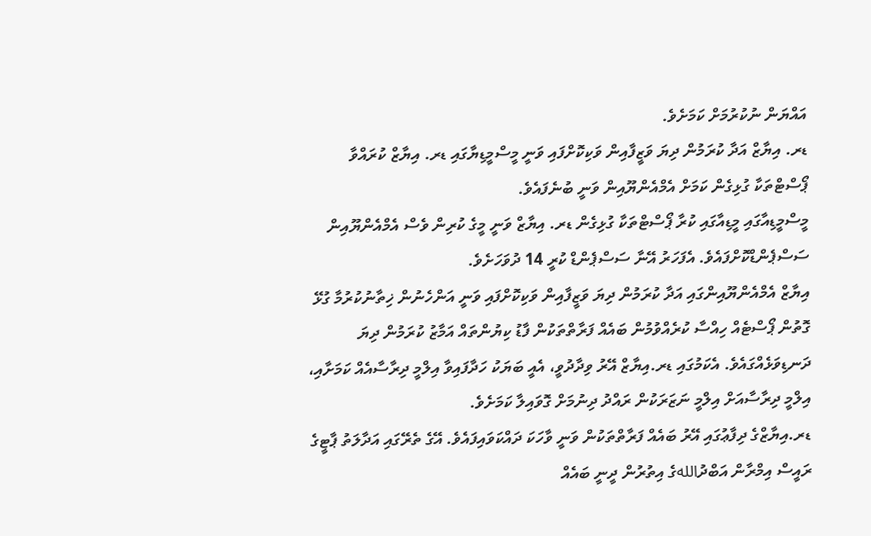އައްޔަން ނުކުރުމަށް ކަމަށެވެ.
ޑރ. އިޔާޒް އަދާ ކުރަމުން ދިޔަ ވަޒީފާއިން ވަކިކޮށްފައި ވަނީ މީސްމީޑިޔާގައި ޑރ. އިޔާޒް ކުރައްވާ ޕޯސްޓްތަކާ ގުޅިގެން ކަމަށް އެމްއެންޔޫއިން ވަނީ ބުނެފައެވެ.
މީސްމީޑިއާގައި މީޑިއާގައި ކުރާ ޕޯސްޓްތަކާ ގުޅިގެން ޑރ. އިޔާޒް ވަނީ މީގެ ކުރިން ވެސް އެމްއެންޔޫއިން ސަސްޕެންޑްކޮށްފައެވެ. އެފަހަރު އޭނާ ސަސްޕެންޑް ކުރީ 14 ދުވަހަށެވެ.
އިޔާޒް އެމްއެންޔޫއިންގައި އަދާ ކުރަމުން ދިޔަ ވަޒީފާއިން ވަކިކޮށްފައި ވަނީ އަންހެނުން ޚިތާނުކުރުމާ ގުޅޭ ގޮތުން ޕޯސްޓެއް ހިއްސާ ކުރެއްވުމުން ބައެއް ފަރާތްތަކުން ފާޑު ކިޔުންތައް އަމާޒު ކުރަމުން ދިޔަ ދަނޑިވަޅެއްގައެވެ. އެކަމުގައި ޑރ.އިޔާޒް އޭރު ވިދާދުވީ، އެއީ ބަޔަކު ހަދާފައިވާ އިލްމީ ދިރާސާއެއް ކަމަށާއި، އިލްމީ ދިރާސާއަށް އިލްމީ ނަޒަރަކުން ރައްދު ދިނުމަށް ގޮވައިލާ ކަމަށެވެ.
ޑރ.އިޔާޒްގެ ދިފާޢުގައި އޭރު ބައެއް ފަރާތްތަކުން ވަނީ ވާހަކަ ދައްކަވައިފައެވެ. އޭގެ ތެރޭގައި އަދާލަތު ޕާޓީގެ ރައީސް އިމްރާން އަބްދުاللهގެ އިތުރުން ދީނީ ބައެއް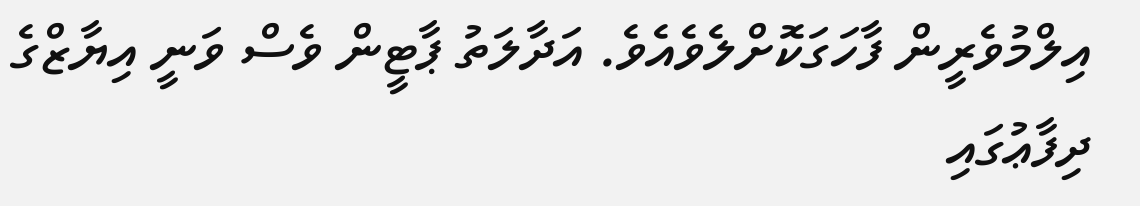އިލްމުވެރީން ފާހަގަކޮށްލެވެއެވެ. އަދާލަތު ޕާޓީން ވެސް ވަނީ އިޔާޒްގެ ދިފާޢުގައި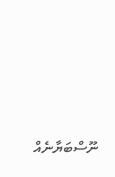ނޫސްބަޔާނެއް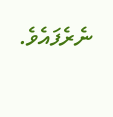ނެރެފައެވެ.